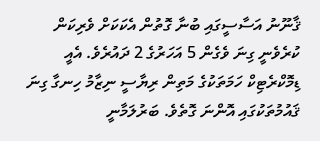ޤާނޫނު އަސާސީގައި ބުނާ ގޮތުން އެކަކަށް ވެރިކަން ކުރެވެނީ ގިނަ ވެގެން 5 އަހަރުގެ 2 ދައުރެވެ. އެއީ ޑިމޮކްރެޓިކް ހަމަތަކުގެ މަތިން ރިޔާސީ ނިޒާމު ހިނގާ ގިނަ ޤައުމުތަކުގައި އޮންނަ ގޮތެވެ. ބަރުލަމާނީ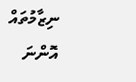ނިޒާމުތައް އޮންނަ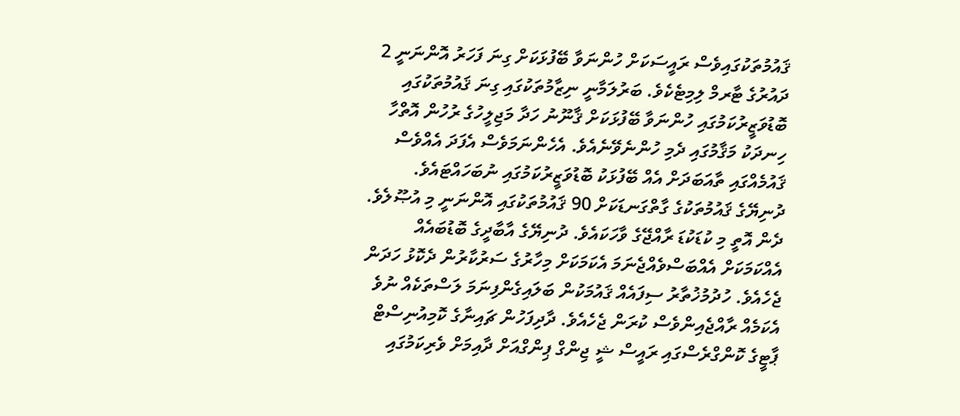ޤައުމުތަކުގައިވެސް ރައީސަކަށް ހުންނަވާ ބޭފުޅަކަށް ގިނަ ފަހަރު އޮންނަނީ 2 ދައުރުގެ ޓާރމް ލިމިޓެކެވެ. ބަރުލަމާނީ ނިޒާމުތަކުގައި ގިނަ ޤައުމުތަކުގައި ބޮޑުވަޒީރުކަމުގައި ހުންނަވާ ބޭފުޅަކަށް ޤާނޫނު ހަދާ މަޖިލީހުގެ ރުހުން އޮތްހާ ހިނދަކު މަޤާމުގައި ދެމި ހުންނެވޭނެއެވެ. އެހެންނަމަވެސް އެފަދަ އެއްވެސް ޤައުމެއްގައި ތާއަބަދަށް އެއް ބޭފުޅަކު ބޮޑުވަޒީރުކަމުގައި ނުބަހައްޓައެވެ. ދުނިޔޭގެ ޤައުމުތަކުގެ ގާތްގަނޑަކަށް 90 ޤައުމުތަކުގައި އޮންނަނީ މި އުޞޫލެވެ.
ދެން އޮތީ މި ކުޑަކުޑަ ރާއްޖޭގެ ވާހަކައެވެ. ދުނިޔޭގެ އާބާދީގެ ބޮޑުބައެއް އެއްކަމަކަށް އެއްބަސްވެއްޖެނަމަ އެކަމަކަށް މިހާރުގެ ސަރުކާރުން ދެކޮޅު ހަދަން ޖެހެއެވެ. ހުދުމުޚުތާރު ސިފައެއް ޤައުމަކުން ބަލައިގެންފިނަމަ ލަސްތަކެއް ނުވެ އެކަމެއް ރާއްޖެއިންވެސް ކުރަން ޖެހެއެވެ. ދާދިފަހުން ޗައިނާގެ ކޮމިއުނިސްޓް ޕާޓީގެ ކޮންގްރެސްގައި ރައީސް ޝީ ޖިންގް ޕިންގްއަށް ދާއިމަށް ވެރިކަމުގައި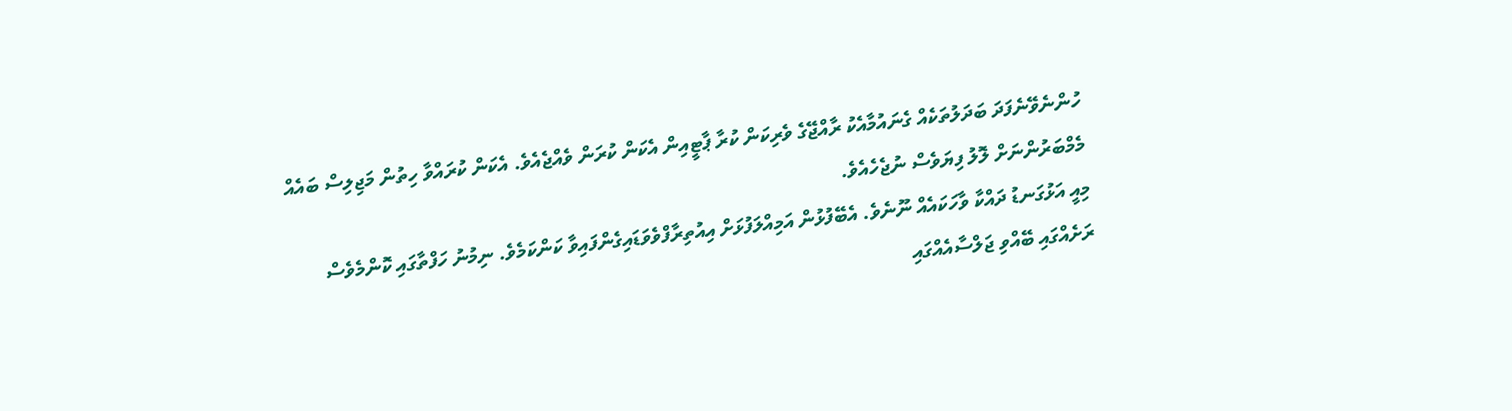ހުންނެވޭނެފަދަ ބަދަލުތަކެއް ގެނައުމާއެކު ރާއްޖޭގެ ވެރިކަން ކުރާ ޕާޓީއިން އެކަން ކުރަން ވެއްޖެއެވެ. އެކަން ކުރައްވާ ހިތުން މަޖިލިސް ބައެއް މެމްބަރުންނަށް ލޮލު ފިޔަވެސް ނުޖެހެއެވެ.
މިއީ އަޅުގަނޑު ދައްކާ ވާހަކައެއް ނޫނެވެ. އެބޭފުޅުން އަމިއްލަފުޅަށް އިއުތިރާފްވެވަޑައިގެންފައިވާ ކަންކަމެވެ. ނިމުނު ހަފްތާގައި ކޮންމެވެސް ރަށެއްގައި ބޭއްވި ޖަލްސާއެއްގައި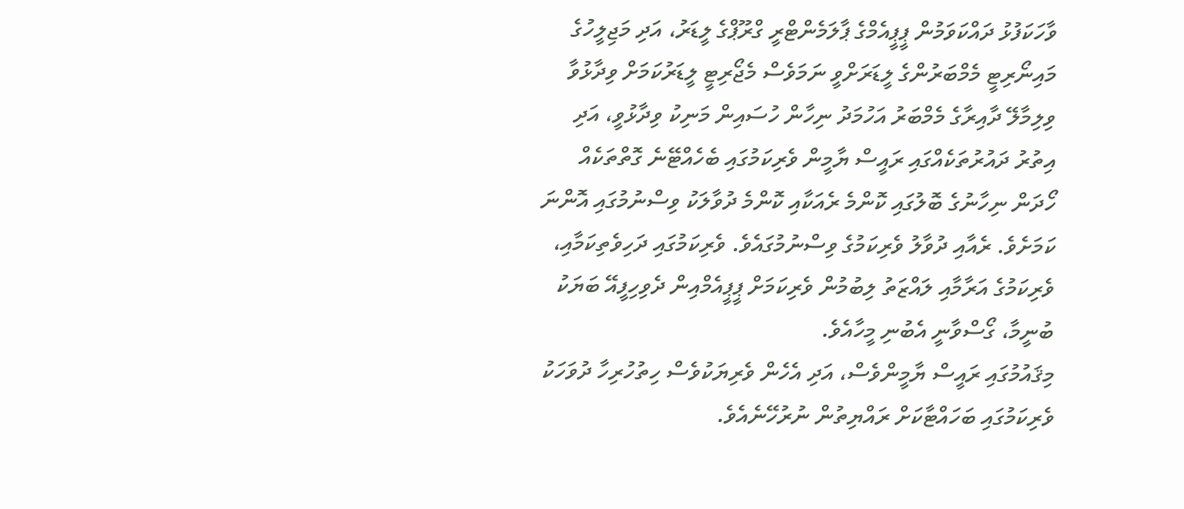ވާހަކަފުޅު ދައްކަވަމުން ޕީޕީއެމްގެ ޕާލަމެންޓްރީ ގްރޫޕްގެ ލީޑަރު، އަދި މަޖިލީހުގެ މައިނޯރިޓީ މެމްބަރުންގެ ލީޑަރަށްވީ ނަމަވެސް މެޖޯރިޓީ ލީޑަރުކަމަށް ވިދާޅުވާ ވިލިމާލޭ ދާއިރާގެ މެމްބަރު އަހުމަދު ނިހާން ހުސައިން މަނިކު ވިދާޅުވީ، އަދި އިތުރު ދައުރުތަކެއްގައި ރައީސް ޔާމީން ވެރިކަމުގައި ބެހެއްޓޭނެ ގޮތްތަކެއް ހޯދަން ނިހާނުގެ ބޮލުގައި ކޮންމެ ރެއަކާއި ކޮންމެ ދުވާލަކު ވިސްނުމުގައި އޮންނަ ކަމަށެވެ. ރެއާއި ދުވާލު ވެރިކަމުގެ ވިސްނުމުގައެވެ. ވެރިކަމުގައި ދަހިވެތިކަމާއި، ވެރިކަމުގެ އަރާމާއި ލައްޒަތު ލިބުމުން ވެރިކަމަށް ޕީޕީއެމްއިން ދެވިހިފީއޭ ބަޔަކު ބުނީމާ، ގޯސްވާނީ އެބުނި މީހާއެވެ.
މިޤައުމުގައި ރައީސް ޔާމީންވެސް، އަދި އެހެން ވެރިޔަކުވެސް ހިތުހުރިހާ ދުވަހަކު ވެރިކަމުގައި ބަހައްޓާކަށް ރައްޔިތުން ނުރުހޭނެއެވެ.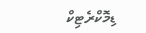ޑިމޮކްރެޓިކް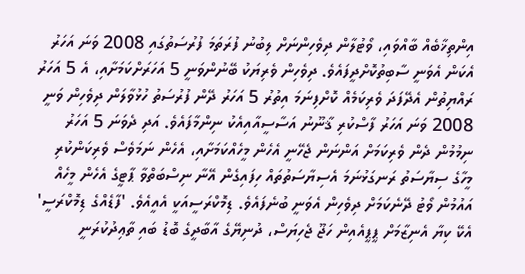އިންތިޚާބެއް ބާއްވައި، ވޯޓުލާން ދިވެހިންނަށް ލިބުނު ފުރަތަމަ ފުރުސަތުގައި 2008 ވަނަ އަހަރު އެކަން އެވަނީ ސާބިތުކޮށްދީފައެވެ. ދިވެހިން ވެރިޔަކު ބޭނުންވަނީ 5 އަހަރަށްކަމަށާއި، އެ 5 އަހަރު ރައްޔިތުން އެދޭފަދަ ވެރިކަމެއް ކޮށްފިނަމަ އިތުރު 5 އަހަރު ދޭން ފުރުސަތު ހުޅުވާލަން ދިވެހިން ވަނީ 2008 ވަނަ އަހަރު ފާސްކުރި ޤާނޫނު އަސާސީއާއިއެކު ނިންމާފައެވެ. އަދި ދެވަނަ 5 އަހަރު ނިމުމުން ދެން ވެރިކަމަށް އަންނަން ޖެހޭނީ އެހެން މީހެއްކަމަށާއި، އެހެން ނަމަވެސް ވެރިކަންކުރި މީހާގެ ސިޔާސަތު ރަނގަޅުނަމަ އެސިޔާސަތުތައް ހިފައިގެން އޭނާ ނިސްބަތްވާ ޕާޓީގެ އެހެން މީހެއް އައުމުން ވޯޓު ދޭނެކަމަށް ދިވެހިން އެވަނީ ބުނެފައެވެ. ޑިމޮކްރަސީއަކީ އެއީއެވެ. 'ފާޑެއްގެ ޑިމޮކްރަސީ' އެކޭ ކިޔާ އެނިޒާމަށް ޕީޕީއެއިން ހަޖޫ ޖެހިޔަސް، ދުނިޔޭގެ އާބާދީގެ ބޮޑު ބައި ތާޢިދުކުރަނީ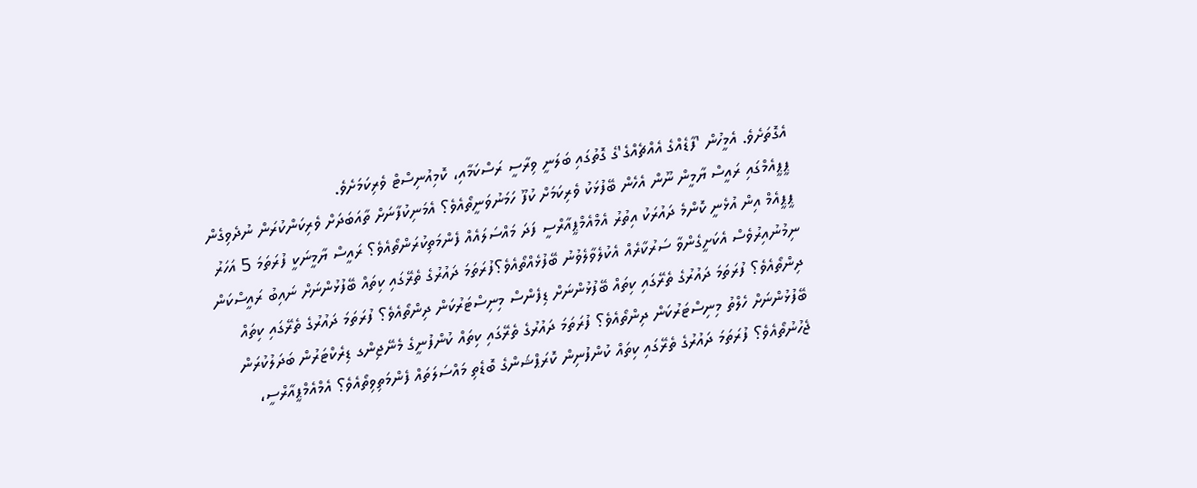އެގޮތަށެވެ. އެމީހުން 'ފާޑެއްގެ އެއްޗެއްގެ'ގެ ގޮތުގައި ބަލަނީ ވިރާސީ ރަސްކަމާއި، ކޮމިއުނިސްޓް ވެރިކަމަށެވެ.
ޕީޕީއެމްގައި ރައީސް ޔާމީން ނޫން އެހެން ބޭފުޅަކު ވެރިކަމަށް ކުފޫ ހަމަނުވަނީތޯއެވެ؟ އެމަނިކުފާނަށް ތާއަބަދަށް ވެރިކަންކުރަން ނުދެވިގެން ޕީޕީއެމް އިން އުޅެނީ ކޮންމެ ދައުރަކު އިތުރު އެމްއެމްޕީއާރްސީ ފަދަ މައްސަލައެއް ފެންމަތިކުރަންތޯއެވެ؟ ރައީސް ޔާމީނަކީ ފުރަތަމަ 5 އަހަރު ނިމުނުއިރުވެސް އެކަށީގެންވާ ސަރުކާރެއް އެކުލެވާލެވުނު ބޭފުޅެއްތޯއެވެ؟ފުރަތަމަ ދައުރުގެ ތެރޭގައި ކިތައް ބޭފުޅުންނަށް ނައިބު ރައީސްކަން ދިންތޯއެވެ؟ ފުރަތަމަ ދައުރުގެ ތެރޭގައި ކިތައް ބޭފުޅުންނަށް ޑިފެންސް މިނިސްޓަރުކަން ދިންތޯއެވެ؟ ފުރަތަމަ ދައުރުގެ ތެރޭގައި ކިތައް ބޭފުޅުންނަށް ހެލްތު މިނިސްޓަރުކަން ދިންތޯއެވެ؟ ފުރަތަމަ ދައުރުގެ ތެރޭގައި ކިތައް ކުންފުނީގެ މެނޭޖިންގ ޑިރެކްޓަރުން ބަދަލުކުރަން ޖެހުނުތޯއެވެ؟ ފުރަތަމަ ދައުރުގެ ތެރޭގައި ކިތައް ކުންފުނިން ކޮރަޕްޝަންގެ ބޮޑެތި މައްސަލަތައް ފެންމަތިވިތޯއެވެ؟ އެމްއެމްޕީއާރްސީ،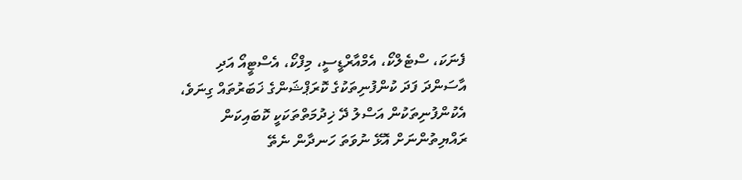ފެނަކަ، ސްޓެލްކޯ، އެމްއާރްޑީސީ، މިފްކޯ، އެސްޓީއޯ އަދި އާސަންދަ ފަދަ ކުންފުނިތަކުގެ ކޮރަޕްޝަންގެ ޚަބަރުތައް ގިނަވެ، އެކުންފުނިތަކުން އަސްލު ދޭ ޚިދުމަތްތަކަކީ ކޮބައިކަން ރައްޔިތުންނަށް އޮޅޭ ނުވަތަ ހަނދާން ނެތޭ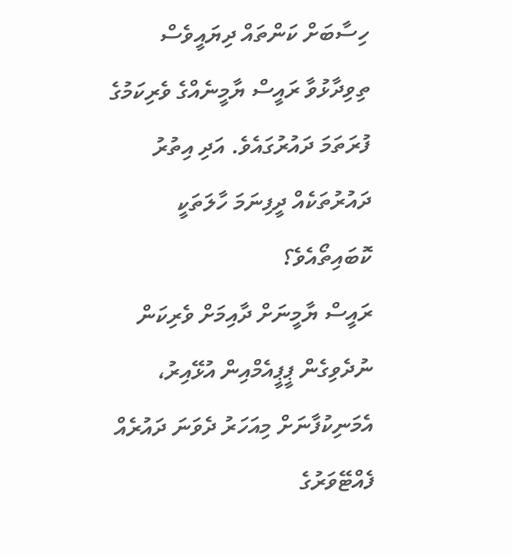ހިސާބަށް ކަންތައް ދިޔައީވެސް ތިވިދާޅުވާ ރައީސް ޔާމީނެއްގެ ވެރިކަމުގެ ފުރަތަމަ ދައުރުގައެވެ. އަދި އިތުރު ދައުރުތަކެއް ދީފިނަމަ ހާލަތަކީ ކޮބައިތޯއެވެ؟
ރައީސް ޔާމީނަށް ދާއިމަށް ވެރިކަން ނުދެވިގެން ޕީޕީއެމްއިން އުޅޭއިރު، އެމަނިކުފާނަށް މިއަހަރު ދެވަނަ ދައުރެއް ފެއްޓޭވަރުގެ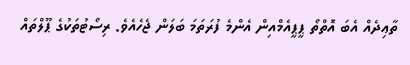ތާޢިދެއް އެބަ އޮތްތޯ ޕީޕީއެމްއިން އެންމެ ފުރަތަމަ ބަލަން ޖެހެއެވެ. ރިސޯޓުތަކުގެ ޕޫލްތައް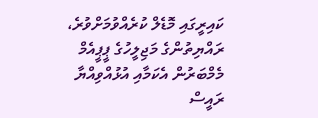ކައިރީގައި މޮޑެލް ކުރެއްވުމަށްވުރެ، ރައްޔިތުންގެ މަޖިލީހުގެ ޕީޕީއެމް މެމްބަރުން އެކަމާއި އުޅުއްވިއްޔާ ރައީސް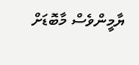ޔާމީންވެސް މާބޮޑަށް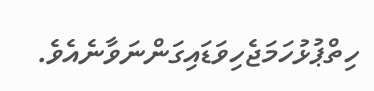ހިތްޕުޅުހަމަޖެހިވަޑައިގަންނަވާނެއެވެ.